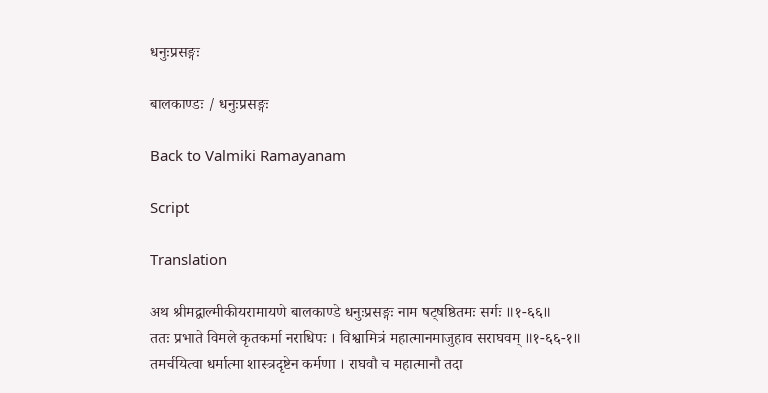धनुःप्रसङ्गः

बालकाण्डः / धनुःप्रसङ्गः

Back to Valmiki Ramayanam

Script

Translation

अथ श्रीमद्वाल्मीकीयरामायणे बालकाण्डे धनुःप्रसङ्गः नाम षट्षष्ठितमः सर्गः ॥१-६६॥
ततः प्रभाते विमले कृतकर्मा नराधिपः । विश्वामित्रं महात्मानमाजुहाव सराघवम् ॥१-६६-१॥
तमर्चयित्वा धर्मात्मा शास्त्रदृष्टेन कर्मणा । राघवौ च महात्मानौ तदा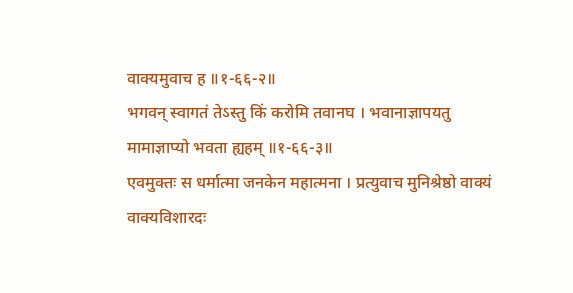वाक्यमुवाच ह ॥१-६६-२॥
भगवन् स्वागतं तेऽस्तु किं करोमि तवानघ । भवानाज्ञापयतु मामाज्ञाप्यो भवता ह्यहम् ॥१-६६-३॥
एवमुक्तः स धर्मात्मा जनकेन महात्मना । प्रत्युवाच मुनिश्रेष्ठो वाक्यं वाक्यविशारदः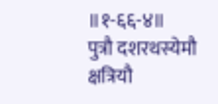॥१-६६-४॥
पुत्रौ दशरथस्येमौ क्षत्रियौ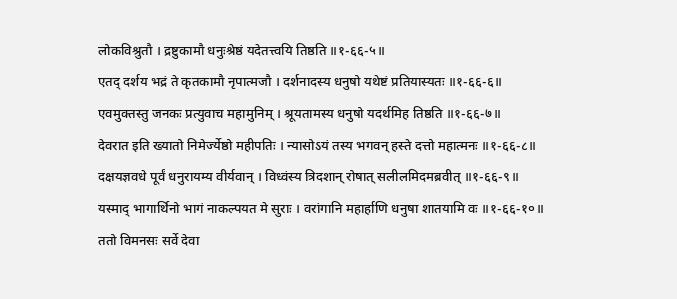लोकविश्रुतौ । द्रष्टुकामौ धनुःश्रेष्ठं यदेतत्त्वयि तिष्ठति ॥१-६६-५॥
एतद् दर्शय भद्रं ते कृतकामौ नृपात्मजौ । दर्शनादस्य धनुषो यथेष्टं प्रतियास्यतः ॥१-६६-६॥
एवमुक्तस्तु जनकः प्रत्युवाच महामुनिम् । श्रूयतामस्य धनुषो यदर्थमिह तिष्ठति ॥१-६६-७॥
देवरात इति ख्यातो निमेर्ज्येष्ठो महीपतिः । न्यासोऽयं तस्य भगवन् हस्ते दत्तो महात्मनः ॥१-६६-८॥
दक्षयज्ञवधे पूर्वं धनुरायम्य वीर्यवान् । विध्वंस्य त्रिदशान् रोषात् सलीलमिदमब्रवीत् ॥१-६६-९॥
यस्माद् भागार्थिनो भागं नाकल्पयत मे सुराः । वरांगानि महार्हाणि धनुषा शातयामि वः ॥१-६६-१०॥
ततो विमनसः सर्वे देवा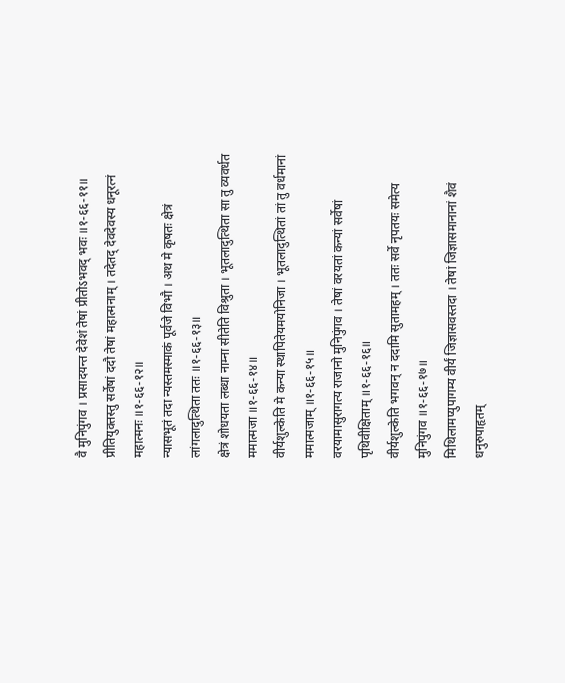वै मुनिपुंगव । प्रसादयन्त देवेशं तेषां प्रीतोऽभवद् भवः ॥१-६६-११॥
प्रीतियुक्तस्तु सर्वेषां ददौ तेषां महात्मनाम् । तदेतद् देवदेवस्य धनूरत्नं महात्मनः ॥१-६६-१२॥
न्यासभूतं तदा न्यस्तमस्माकं पूर्वजे विभौ । अथ मे कृषतः क्षेत्रं लांगलादुत्थिता ततः ॥१-६६-१३॥
क्षेत्रं शोधयता लब्धा नाम्ना सीतेति विश्रुता । भूतलादुत्थिता सा तु व्यवर्धत ममात्मजा ॥१-६६-१४॥
वीर्यशुल्केति मे कन्या स्थापितेयमयोनिजा । भूतलादुत्थितां तां तु वर्धमानां ममात्मजाम् ॥१-६६-१५॥
वरयामासुरागत्य राजानो मुनिपुंगव । तेषां वरयतां कन्यां सर्वेषां पृथिवीक्षिताम् ॥१-६६-१६॥
वीर्यशुल्केति भगवन् न ददामि सुतामहम् । ततः सर्वे नृपतयः समेत्य मुनिपुंगव ॥१-६६-१७॥
मिथिलामप्युपागम्य वीर्यं जिज्ञासवस्तदा । तेषां जिज्ञासमानानां शैवं धनुरुपाहृतम्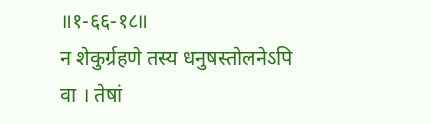॥१-६६-१८॥
न शेकुर्ग्रहणे तस्य धनुषस्तोलनेऽपि वा । तेषां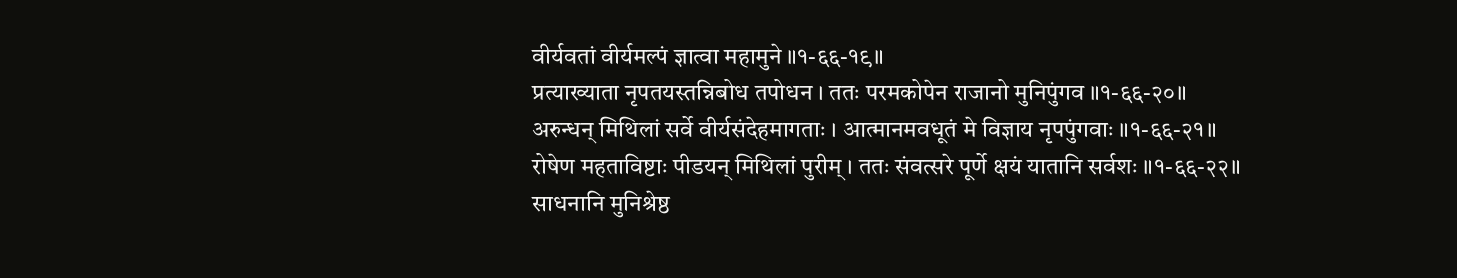वीर्यवतां वीर्यमल्पं ज्ञात्वा महामुने ॥१-६६-१९॥
प्रत्याख्याता नृपतयस्तन्निबोध तपोधन । ततः परमकोपेन राजानो मुनिपुंगव ॥१-६६-२०॥
अरुन्धन् मिथिलां सर्वे वीर्यसंदेहमागताः । आत्मानमवधूतं मे विज्ञाय नृपपुंगवाः ॥१-६६-२१॥
रोषेण महताविष्टाः पीडयन् मिथिलां पुरीम् । ततः संवत्सरे पूर्णे क्षयं यातानि सर्वशः ॥१-६६-२२॥
साधनानि मुनिश्रेष्ठ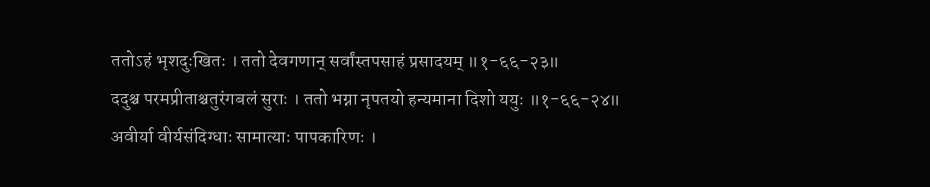ततोऽहं भृशदुःखितः । ततो देवगणान् सर्वांस्तपसाहं प्रसादयम् ॥१-६६-२३॥
ददुश्च परमप्रीताश्चतुरंगबलं सुराः । ततो भग्ना नृपतयो हन्यमाना दिशो ययुः ॥१-६६-२४॥
अवीर्या वीर्यसंदिग्धाः सामात्याः पापकारिणः ।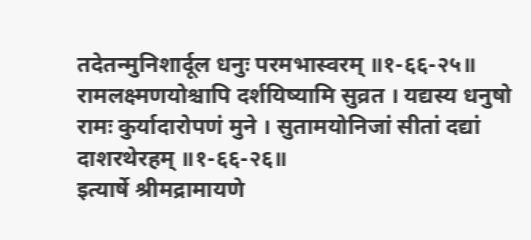तदेतन्मुनिशार्दूल धनुः परमभास्वरम् ॥१-६६-२५॥
रामलक्ष्मणयोश्चापि दर्शयिष्यामि सुव्रत । यद्यस्य धनुषो रामः कुर्यादारोपणं मुने । सुतामयोनिजां सीतां दद्यां दाशरथेरहम् ॥१-६६-२६॥
इत्यार्षे श्रीमद्रामायणे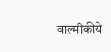वाल्मीकीये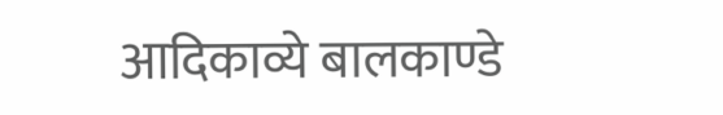आदिकाव्ये बालकाण्डे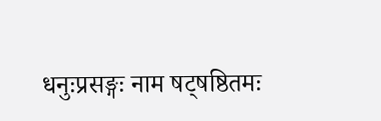धनुःप्रसङ्गः नाम षट्षष्ठितमः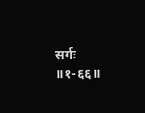सर्गः ॥१-६६॥